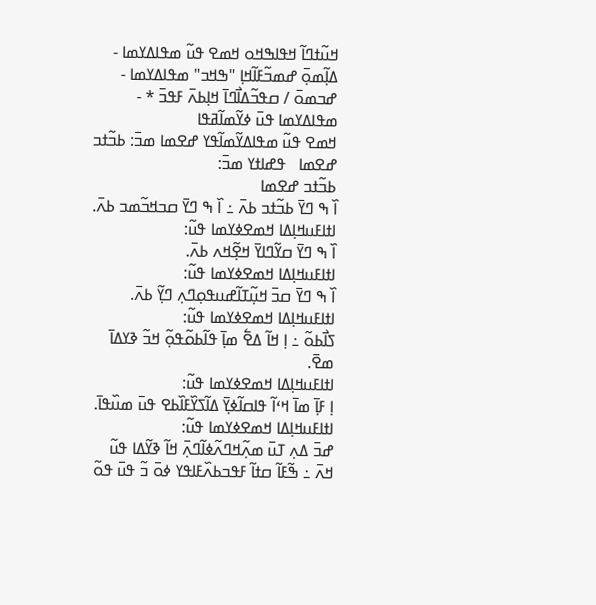ߞߎ߬ߙߣߊ߬ ߞߟߊߒߞߋ ߞߘߐ ߟߎ߬ ߘߟߊߡߌߘߊ - ߡߊ߲߬ߘߋ߲߫ ߝߘߏ߬ߓߊ߬ߞߊ߲ "ߒߞߏ" ߘߟߊߡߌߘߊ - ߝߏߘߋ߫ / ߛߟߏ߬ߡߊ߯ߣߊ߫ ߞߊ߲ߕߍ߫ ߓߟߏ߫ * - ߘߟߊߡߌߘߊ ߟߎ߫ ߦߌ߬ߘߊ߬ߥߟߊ
ߞߘߐ ߟߎ߬ ߘߟߊߡߌ߬ߘߊ߬ߟߌ ߝߐߘߊ ߘߏ߫: ߕߏ߬ߙߏ ߝߐߘߊ   ߟߝߊߙߌ ߘߏ߫:
ߕߏ߬ߙߏ ߝߐߘߊ
ߊ߰ ߒ ߣߌ߫ ߕߏ߬ߙߏ ߕߍ߫ ߸ ߊ߰ ߒ ߣߌ߫ ߛߏߞߏ߬ߘߏ ߕߍ߫.
ߊߙߊߓߎߞߊ߲ߡߊ ߞߘߐߦߌߘߊ ߟߎ߬:
ߊ߰ ߒ ߣߌ߫ ߛߌ߬ߣߊߌ߫ ߞߐ߲߬ߞߍ ߕߍ߫.
ߊߙߊߓߎߞߊ߲ߡߊ ߞߘߐߦߌߘߊ ߟߎ߬:
ߊ߰ ߒ ߣߌ߫ ߛߏ߫ ߞߎ߲߬ߠߊ߬ߝߎߟߋ߲ߣߍ߲ ߣߌ߲߬ ߕߍ߫.
ߊߙߊߓߎߞߊ߲ߡߊ ߞߘߐߦߌߘߊ ߟߎ߬:
ߖߊ߯ߕߋ߬ ߸ ߊ߲ ߞߊ߬ ߡߐ߱ ߘߊ߲߫ ߟߊ߬ߕߋ߬ߟߋ߲߬ ߞߏ߬ ߢߌߡߊ߫ ߘߐ߫.
ߊߙߊߓߎߞߊ߲ߡߊ ߞߘߐߦߌߘߊ ߟߎ߬:
ߊ߲ ߓߊ߲߫ ߘߊ߫ ߞߵߊ߬ ߟߊߛߊ߬ߦߌ߲߫ ߡߊ߬ߖߌ߰ߓߊ߰ߕߐ ߟߎ߫ ߘߎ߰ߟߊ߫.
ߊߙߊߓߎߞߊ߲ߡߊ ߞߘߐߦߌߘߊ ߟߎ߬:
ߝߏ߫ ߡߍ߲ ߠߎ߫ ߘߍ߲߬ߞߣߍ߬ߦߊ߬ߣߍ߲߫ ߞߊ߬ ߢߌ߬ߡߊ ߟߎ߬ ߞߍ߫ ߸ ߒ߬ߓߊ߬ ߛߙߊ߬ ߓߟߏߕߍ߰ߓߊߟߌ ߦߋ߫ ߏ߬ ߟߎ߫ ߟߋ߬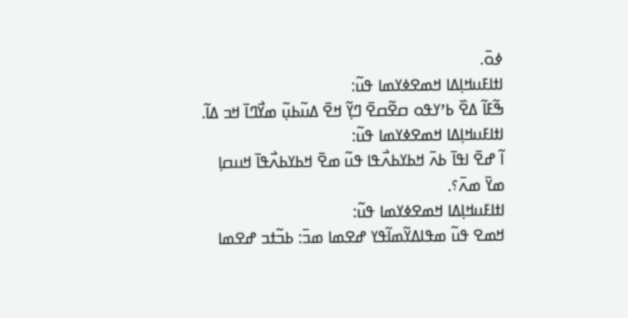ߦߋ߫.
ߊߙߊߓߎߞߊ߲ߡߊ ߞߘߐߦߌߘߊ ߟߎ߬:
ߒ߬ߓߊ߬ ߡߐ߰ ߕߴߌߟߋ ߛߐ߬ߛߐ߫ ߣߌ߲߬ ߞߐ߫ ߡߎ߬ߕߎ߲߬ ߘߌ߯ߣߊ߫ ߞߏ ߡߊ߬.
ߊߙߊߓߎߞߊ߲ߡߊ ߞߘߐߦߌߘߊ ߟߎ߬:
ߊ߬ ߝߐ߫ ߊߟߊ߫ ߕߍ߫ ߞߕߌߕߍ߯ߟߊ ߟߎ߬ ߘߐ߫ ߞߕߌߕߍ߯ߟߊ߫ ߞߎߛߊ߲ ߘߌ߫ ߘߍ߫؟.
ߊߙߊߓߎߞߊ߲ߡߊ ߞߘߐߦߌߘߊ ߟߎ߬:
ߞߘߐ ߟߎ߬ ߘߟߊߡߌ߬ߘߊ߬ߟߌ ߝߐߘߊ ߘߏ߫: ߕߏ߬ߙߏ ߝߐߘߊ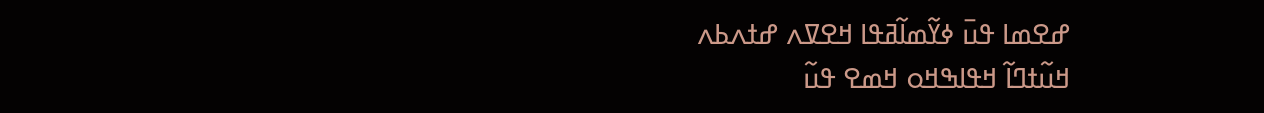ߝߐߘߊ ߟߎ߫ ߦߌ߬ߘߊ߬ߥߟߊ ߞߐߜߍ ߝߙߍߕߍ
ߞߎ߬ߙߣߊ߬ ߞߟߊߒߞߋ ߞߘߐ ߟߎ߬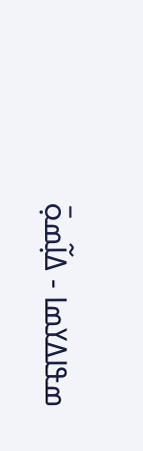ߘߟߊߡߌߘߊ - ߡߊ߲߬ߘߋ߲߫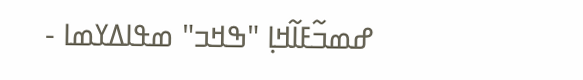ߝߘߏ߬ߓߊ߬ߞߊ߲ "ߒߞߏ" ߘߟߊߡߌߘߊ -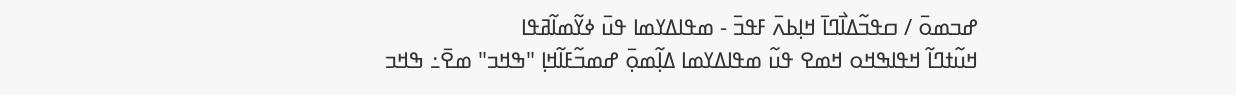ߝߏߘߋ߫ / ߛߟߏ߬ߡߊ߯ߣߊ߫ ߞߊ߲ߕߍ߫ ߓߟߏ߫ - ߘߟߊߡߌߘߊ ߟߎ߫ ߦߌ߬ߘߊ߬ߥߟߊ
ߞߎ߬ߙߣߊ߬ ߞߟߊߒߞߋ ߞߘߐ ߟߎ߬ ߘߟߊߡߌߘߊ ߡߊ߲߬ߘߋ߲߫ ߝߘߏ߬ߓߊ߬ߞߊ߲ "ߒߞߏ" ߘߐ߫߸ ߒߞߏ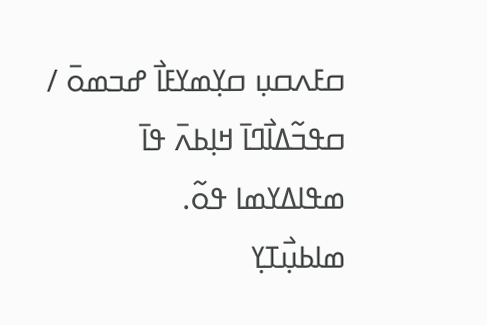ߛߓߍߛߎ߲ ߛߌ߲ߘߌߓߊ߯ ߝߏߘߋ߫ / ߛߟߏ߬ߡߊ߯ߣߊ߫ ߞߊ߲ߕߍ߫ ߟߊ߫ ߘߟߊߡߌߘߊ ߟߋ߬.
ߘߊߕߎ߲߯ߠߌ߲